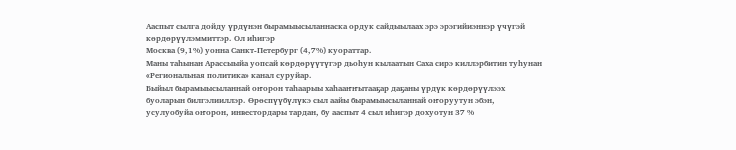Ааспыт сылга дойду үрдүнэн бырамыысыланнаска ордук сайдыылаах эрэ эрэгийиэннэр үчүгэй көрдөрүүлэммиттэр. Ол иһигэр
Москва (9,1%) уонна Санкт-Петербург (4,7%) куораттар.
Маны таһынан Арассыыйа уопсай көрдөрүүтүгэр дьоһун кылаатын Саха сирэ киллэрбитин туһунан «Региональная политика» канал суруйар.
Быйыл бырамыысыланнай оҥорон таһаарыы хаһааҥҥытааҕар даҕаны үрдүк көрдөрүүлээх буоларын билгэлииллэр. Өрөспүүбүлүкэ сыл аайы бырамыысыланнай оҥоруутун эбэн, усулуобуйа оҥорон, инвестордары тардан, бу ааспыт 4 сыл иһигэр дохуотун 37 %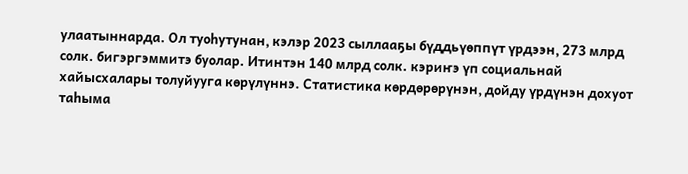улаатыннарда. Ол туоһутунан, кэлэр 2023 сыллааҕы бүддьүөппүт үрдээн, 273 млрд солк. бигэргэммитэ буолар. Итинтэн 140 млрд солк. кэриҥэ үп социальнай хайысхалары толуйууга көрүлүннэ. Статистика көрдөрөрүнэн, дойду үрдүнэн дохуот таһыма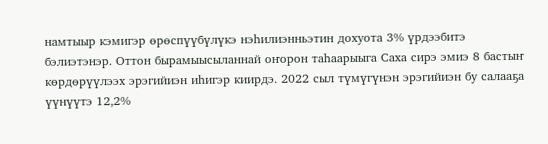намтыыр кэмигэр өрөспүүбүлүкэ нэһилиэнньэтин дохуота 3% үрдээбитэ бэлиэтэнэр. Оттон бырамыысыланнай оҥорон таһаарыыга Саха сирэ эмиэ 8 бастыҥ көрдөрүүлээх эрэгийиэн иһигэр киирдэ. 2022 сыл түмүгүнэн эрэгийиэн бу салааҕа үүнүүтэ 12,2%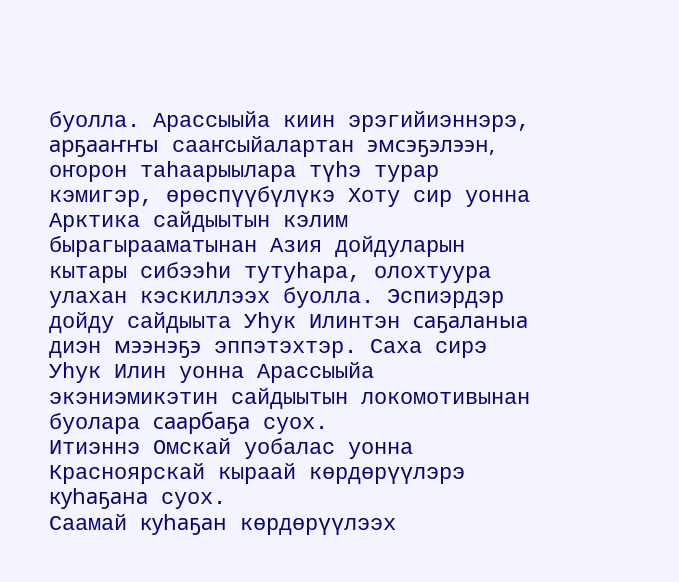буолла. Арассыыйа киин эрэгийиэннэрэ, арҕааҥҥы сааҥсыйалартан эмсэҕэлээн, оҥорон таһаарыылара түһэ турар кэмигэр, өрөспүүбүлүкэ Хоту сир уонна Арктика сайдыытын кэлим бырагырааматынан Азия дойдуларын кытары сибээһи тутуһара, олохтуура улахан кэскиллээх буолла. Эспиэрдэр дойду сайдыыта Уһук Илинтэн саҕаланыа диэн мээнэҕэ эппэтэхтэр. Саха сирэ Уһук Илин уонна Арассыыйа экэниэмикэтин сайдыытын локомотивынан буолара саарбаҕа суох.
Итиэннэ Омскай уобалас уонна Красноярскай кыраай көрдөрүүлэрэ куһаҕана суох.
Саамай куһаҕан көрдөрүүлээх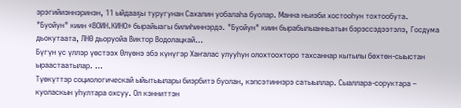эрэгийиэннэринэн, 11 ыйдааҕы туругунан Сахалин уобалаһа буолар. Манна ньиэби хостооһун тохтообута.
"Буойун" киин «ВОИН.КИНО» бырайыагы билиһиннэрдэ. "Буойун" киин бырабылыанньатын бэрэссэдээтэлэ, Госдума дьокутаата, ЛНӨ дьоруойа Виктор Водолацкай…
Бүгүн үс үллэр үөстээх Өлүөнэ эбэ күнүгэр Хаҥалас улууһун олохтоохторо тахсаннар кытылы бөхтөн-сыыстан ыраастаатылар. …
Түөкүттэр социологическай ыйытыылары биэрбитэ буолан, кэпсэтиннэрэ сатыыллар. Сыаллара-соруктара – куоласкын уһултара охсуу. Ол кэнниттэн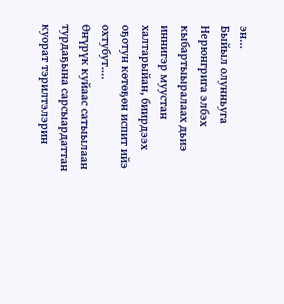эн…
Быйыл олунньуга Нерюнгрига элбэх кыбартыыралаах дьиэ иннигэр муустан халтарыйан, биирдээх оҕотун көтөҕөн испит ийэ охтубут.…
Өҥүрүк куйаас сатыылаан турдаҕына сарсыардаттан куорат тэрилтэлэрин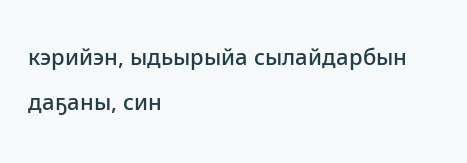кэрийэн, ыдьырыйа сылайдарбын даҕаны, син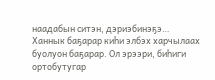наадабын ситэн, дэриэбинэҕэ…
Ханнык баҕарар киһи элбэх харчылаах буолуон баҕарар. Ол эрээри, биһиги ортобутугар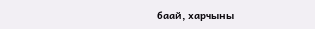баай, харчыны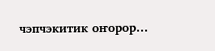чэпчэкитик оҥорор…